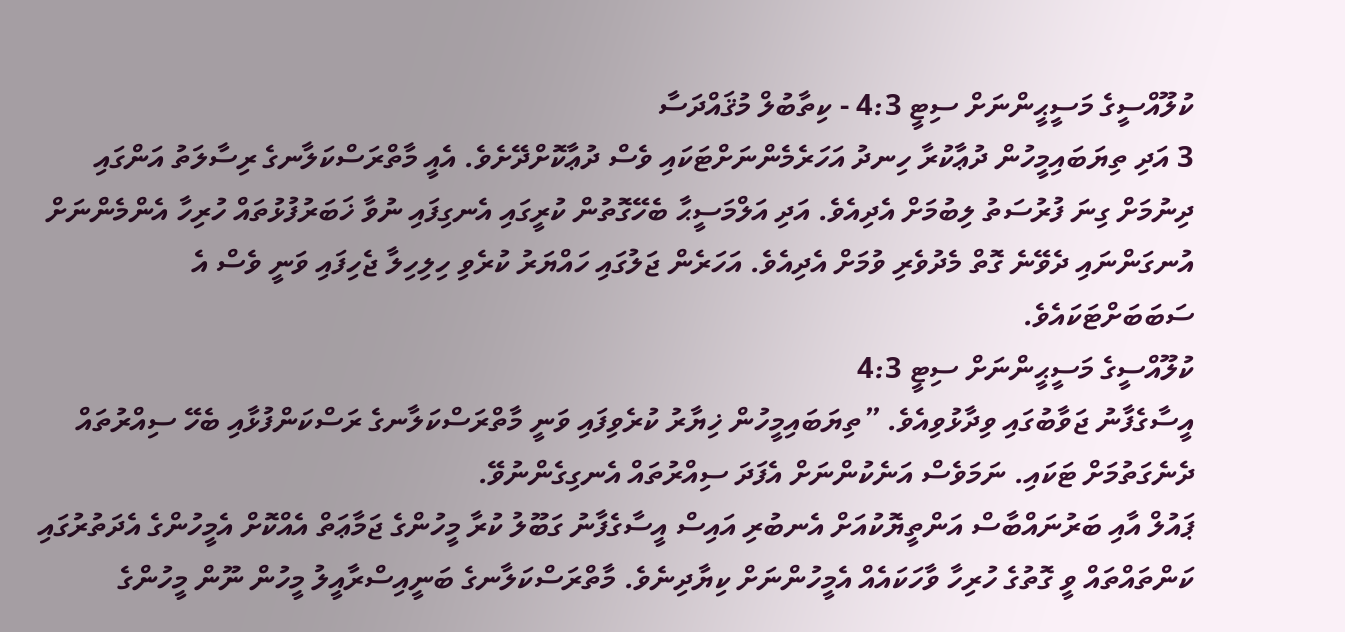ކުލޫއްސީގެ މަސީޙީންނަށް ސިޓީ 4:3 - ކިތާބުލް މުޤައްދަސާ
3 އަދި ތިޔަބައިމީހުން ދުޢާކުރާ ހިނދު އަހަރެމެންނަށްޓަކައި ވެސް ދުޢާކޮށްދޭށެވެ. އެއީ މާތްރަސްކަލާނގެ ރިސާލަތު އަންގައި ދިނުމަށް ގިނަ ފުރުސަތު ލިބުމަށް އެދިއެވެ. އަދި އަލްމަސީޙާ ބެހޭގޮތުން ކުރީގައި އެނގިފައި ނުވާ ޚަބަރުފުޅުތައް ހުރިހާ އެންމެންނަށް އުނގަންނައި ދެވޭނެ ގޮތް މެދުވެރި ވުމަށް އެދިއެވެ. އަހަރެން ޖަލުގައި ހައްޔަރު ކުރެވި ހިލިހިލާ ޖެހިފައި ވަނީ ވެސް އެ ސަބަބަށްޓަކައެވެ.
ކުލޫއްސީގެ މަސީޙީންނަށް ސިޓީ 4:3
އީސާގެފާނު ޖަވާބުގައި ވިދާޅުވިއެވެ. ”ތިޔަބައިމީހުން ޚިޔާރު ކުރެވިފައި ވަނީ މާތްރަސްކަލާނގެ ރަސްކަންފުޅާއި ބެހޭ ސިއްރުތައް ދެނެގަތުމަށް ޓަކައި. ނަމަވެސް އަނެކުންނަށް އެފަދަ ސިއްރުތައް އެނގިގެންނުވޭ.
ޕައުލް އާއި ބަރުނައްބާސް އަންތީޔޮކުއަށް އެނބުރި އައިސް އީސާގެފާނު ގަބޫލު ކުރާ މީހުންގެ ޖަމާޢަތް އެއްކޮށް އެމީހުންގެ އެދަތުރުގައި ކަންތައްތައް ވީ ގޮތުގެ ހުރިހާ ވާހަކައެއް އެމީހުންނަށް ކިޔާދިނެވެ. މާތްރަސްކަލާނގެ ބަނީއިސްރާއީލު މީހުން ނޫން މީހުންގެ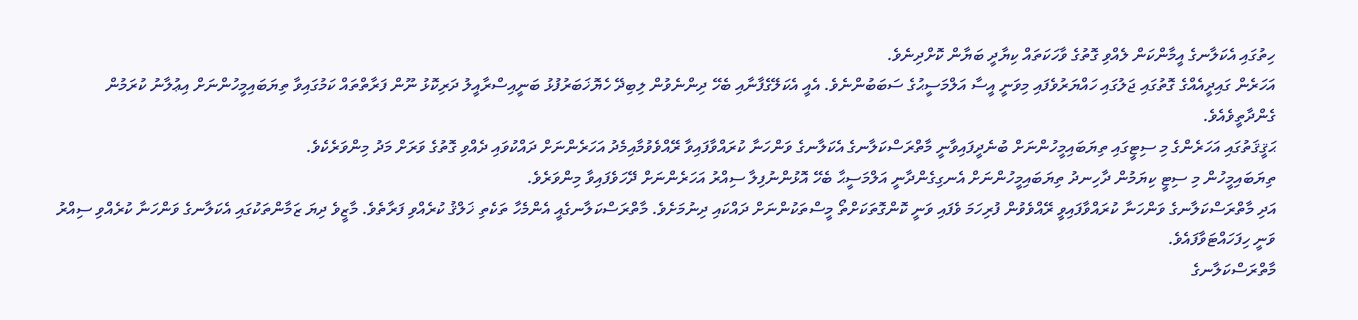ހިތުގައި އެކަލާނގެ އީމާންކަން ލެއްވި ގޮތުގެ ވާހަކަތައް ކިޔާދީ ބަޔާން ކޮށްދިނެވެ.
އަހަރެން ގައިދީއެއްގެ ގޮތުގައި ޖަލުގައި ހައްޔަރުވެފައި މިވަނީ އީސާ އަލްމަސީޙުގެ ސަބަބުންނެވެ. އެއީ އެކަލޭގެފާނާއި ބެހޭ ދިންނެވުން ލިބިދޭ ހެޔޮޚަބަރުފުޅު ބަނީއިސްރާއީލު ދަރިކޮޅު ނޫން ފަރާތްތައް ކަމުގައިވާ ތިޔަބައިމީހުންނަށް އިޢުލާނު ކުރަމުން ގެންދާތީވެއެވެ.
ޙަޤީޤަތުގައި އަހަރެންގެ މި ސިޓީގައި ތިޔަބައިމީހުންނަށް ބުނެދީފައިވާނީ މާތްރަސްކަލާނގެ އެކަލާނގެ ވަންހަނާ ކުރައްވާފައިވާ ރޭއްވެވުމާއިމެދު އަހަރެންނަށް ދައްކުވައި ދެއްވި ގޮތުގެ ވަރަށް މަދު މިންވަރެކެވެ.
ތިޔަބައިމީހުން މި ސިޓީ ކިޔަމުން ދާހިނދު ތިޔަބައިމީހުންނަށް އެނގިގެންދާނީ އަލްމަސީޙާ ބެހޭ އޮޅުންނުފިލާ ސިއްރު އަހަރެންނަށް ދޭހަވެފައިވާ މިންވަރެވެ.
އަދި މާތްރަސްކަލާނގެ ވަންހަނާ ކުރައްވާފައިވީ ރޭއްވެވުން ފުރިހަމަ ވެފައި ވަނީ ކޮންގޮތަކަށްތޯ މީސްތަކުންނަށް ދައްކައި ދިނުމަށެވެ. މާތްރަސްކަލާނގެއީ އެންމެހާ ތަކެތި ޚަލްޤު ކުރެއްވި ފަރާތެވެ. މާޒީވެ ދިޔަ ޒަމާންތަކުގައި އެކަލާނގެ ވަންހަނާ ކުރެއްވި ސިއްރު ވަނީ ހިފަހައްޓަވާފައެވެ.
މާތްރަސްކަލާނގެ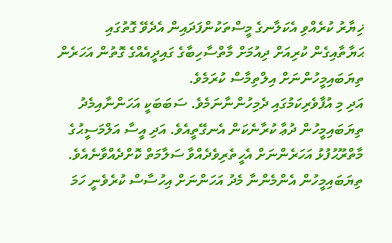ޚިޔާރު ކުރެއްވި އެކަލާނގެ މީސްތަކުންފަދައިން އެދެވޭ ގޮތުގައި ޙަޔާތާއިގެން ކުރިއަށް ދިއުމަށް މާތްސާހިބާގެ ގައިދީއެއްގެ ގޮތުން އަހަރެން ތިޔަބައިމީހުންނަށް އިލްތިމާސް ކުރަމެވެ.
އަދި މި އުފާވެރިކަމުގައި ދެމިހުންނާނަމެވެ. ސަބަބަކީ އަހަންނާއިމެދު ތިޔަބައިމީހުން ދުޢާ ކުރާނެކަން އެނގޭތީއެވެ. އަދި އީސާ އަލްމަސީޙުގެ މާތްރޫޙުފުޅު އަހަރެންނަށް އެހީތެރިވެދެއްވާ ސަލާމަތް ކޮށްދެއްވާނެއެވެ.
ތިޔަބައިމީހުން އެންމެންނާ މެދު އަހަންނަށް އިހުސާސް ކުރެވެނީ ހަމަ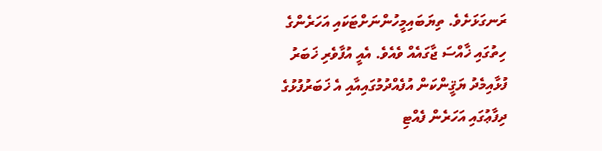ރަނގަޅަށެވެ. ތިޔަބައިމީހުންނަށްޓަކައި އަހަރެންގެ ހިތުގައި ޚާއްސަ ޖާގައެއް ވެއެވެ. އެއީ އުފާވެރި ޚަބަރު ފުޅާއިމެދު ޔަޤީންކަން އުފެއްދުމުގައިއާއި އެ ޚަބަރުފުޅުގެ ދިފާޢުގައި އަހަރެން ފެއްޓި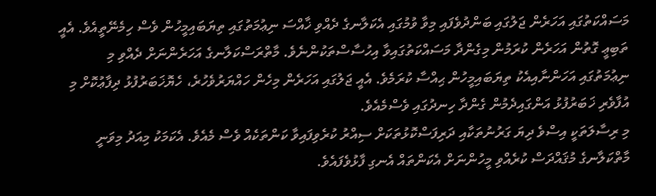މަސައްކަތުގައި އަހަރެން ޖަލުގައި ބަންދުވެފައި މިވާ ވުމުގައި އެކަލާނގެ ދެއްވި ޚާއްސަ ނިޢުމަތުގައި ތިޔަބައިމީހުން ވެސް ހިމެނޭތީއެވެ. އެއީ ތަބިޢީ ގޮތުން އަހަރެން ކުރަމުން މިގެންދާ މަސައްކަތުގައިވާ އިހުސާސްތަކުންނެވެ. މާތްރަސްކަލާނގެ އަހަރެންނަށް ދެއްވި މި ނިޢުމަތުގައި އަހަންނާއިއެކު ތިޔަބައިމީހުން ޙިއްސާ ކުރަމެވެ. އެއީ ޖަލުގައި އަހަރެން މިހެން ހައްޔަރުވެހުރެ، ހެޔޮޚަބަރުފުޅު ދިފާޢުކޮށް މި އުފާވެރި ޚަބަރުފުޅު އަންގައިދެމުން ގެންދާ ހިނދުގައި ވެސްމެއެވެ.
މި ރިސާލަތަކީ އިސްވެ ދިޔަ ގަރުނުތަކާއި ދަރިފަސްކޮޅުތަކަށް ސިއްރު ކުރެވިފައިވާ ކަންތަކެއް ވެސް މެއެވެ. އެކަމަކު މިއަދު މިވަނީ މާތްކަލާނގެ މުޤައްދަސް ކުރެއްވި މީހުންނަށް އެކަންތައް އެނގި ފާޅުވެފައެވެ.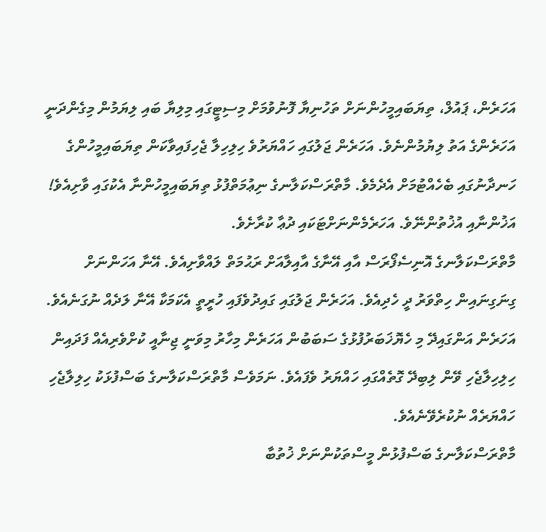އަހަރެން، ޕައުލް، ތިޔަބައިމީހުންނަށް ތަހުނިޔާ ފޮނުވުމަށް މިސިޓީގައި މިލިޔާ ބައި ލިޔަމުން މިގެންދަނީ އަހަރެންގެ އަތު ލިޔުމުންނެވެ. އަހަރެން ޖަލުގައި ހައްޔަރުވެ ހިލިހިލާ ޖެހިފައިވާކަން ތިޔަބައިމީހުންގެ ހަނދާނުގައި ބެހެއްޓުމަށް އެދެމެވެ. މާތްރަސްކަލާނގެ ނިޢުމަތްފުޅު ތިޔަބައިމީހުންނާ އެކުގައި ވާށިއެވެ!
އަޚުންނާއި އުޚުތުންނޭވެ. އަހަރެމެންނަށްޓަކައި ދުޢާ ކުރާށެވެ.
މާތްރަސްކަލާނގެ އޮނިސެފޯރަސް އާއި އޭނާގެ އާއިލާއަށް ރަޙުމަތް ލައްވާށިއެވެ. އޭނާ އަހަންނަށް ގިނަގިނައިން ހިތްވަރު ދީ ހެދިއެވެ. އަހަރެން ޖަލުގައި ގައިދުވެފައި ހުރީތީ އެކަމަކާ އޭނާ ލަދެއް ނުގަނެއެވެ.
އަހަރެން އަންގައިދޭ މި ހެޔޮޚަބަރުފުޅުގެ ސަބަބުން އަހަރެން މިހާރު މިވަނީ ޖިނާއީ ކުށްވެރިއެއް ފަދައިން ހިލިހިލާޖެހި ވޭން ލިބިދޭ ގޮތެއްގައި ހައްޔަރު ވެފައެވެ. ނަމަވެސް މާތްރަސްކަލާނގެ ބަސްފުޅަކު ހިލިލާޖެހި ހައްޔަރެއް ނުކުރެވޭނެއެވެ.
މާތްރަސްކަލާނގެ ބަސްފުޅުން މީސްތަކުންނަށް ޚުތުބާ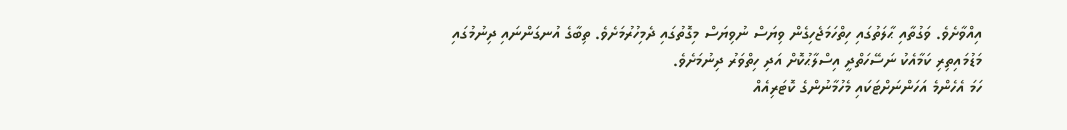އިއްވާށެވެ. ވަގުތާއި ޙާލަތުގައި ހިތްހަމަޖެހިގެން ވިޔަސް ނުވިޔަސް މިގޮތުގައި ދެމިހުރުމަށެވެ. ތިބާގެ އުނގަންނައި ދިނުމުގައި މަޑުމައިތިރި ކަމާއެކު ނަސޭހަތްދީ އިސްލާޙުކޮށް އަދި ހިތްވަރު ދިނުމަށެވެ.
ހަމަ އެހެންމެ އަހަންނަށްޓަކައި މެހުމާނުންގެ ކޮޓަރިއެއް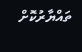ތައްޔާރުކޮށް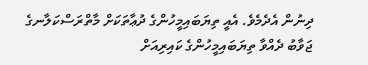ދިނުން އެދެމެވެ. އެއީ ތިޔަބައިމީހުންގެ ދުޢާތަކަށް މާތްރަސްކަލާނގެ ޖަވާބު ދެއްވާ ތިޔަބައިމީހުންގެ ކައިރިއަށް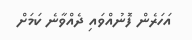އަހަރެން ފޮނުއްވައި ދެއްވާނެ ކަމަށް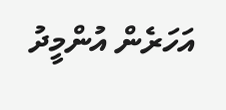އަހަރެން އުންމީދު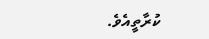ކުރާތީއެވެ.